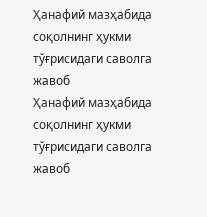Ҳанафий мазҳабида соқолнинг ҳукми тўғрисидаги саволга жавоб
Ҳанафий мазҳабида соқолнинг ҳукми тўғрисидаги саволга жавоб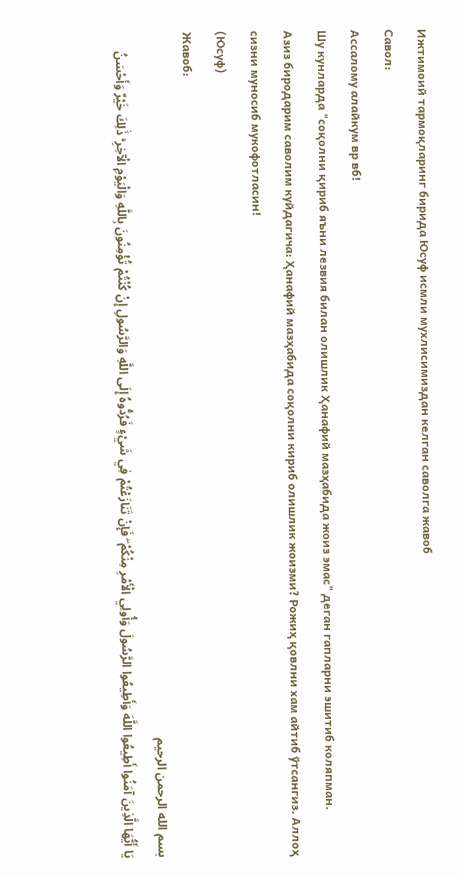Ижтимоий тармоқларинг бирида Юсуф исмли мухлисимиздан келган саволга жавоб
Савол:
Ассалому алайкум вр вб!
Шу кунларда "соқолни қириб яъни лезвия билан олишлик Ҳанафий мазҳабида жоиз эмас" деган гапларни эшитиб коляпман.
Азиз биродарим саволим куйдагича: Ҳанафий мазҳабида соқолни кириб олишлик жоизми? Рожиҳ қовлни хам айтиб ўтсангиз. Аллоҳ сизни муносиб мукофотласин!
(Юсуф)
Жавоб:
بسم الله الرحمن الرحيم
يَا أَيُّهَا الَّذِينَ آمَنُوا أَطِيعُوا اللَّهَ وَأَطِيعُوا الرَّسُولَ وَأُولِي الْأَمْرِ مِنْكُمْ ۖ فَإِنْ تَنَازَعْتُمْ فِي شَيْءٍ فَرُدُّوهُ إِلَى اللَّهِ وَالرَّسُولِ إِنْ كُنْتُمْ تُؤْمِنُونَ بِاللَّهِ وَالْيَوْمِ الْآخِرِ ۚ ذَٰلِكَ خَيْرٌ وَأَحْسَنُ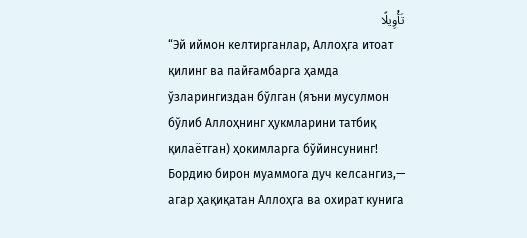تَأْوِيلًا
“Эй иймон келтирганлар, Аллоҳга итоат қилинг ва пайғамбарга ҳамда ўзларингиздан бўлган (яъни мусулмон бўлиб Аллоҳнинг ҳукмларини татбиқ қилаётган) ҳокимларга бўйинсунинг! Бордию бирон муаммога дуч келсангиз,— агар ҳақиқатан Аллоҳга ва охират кунига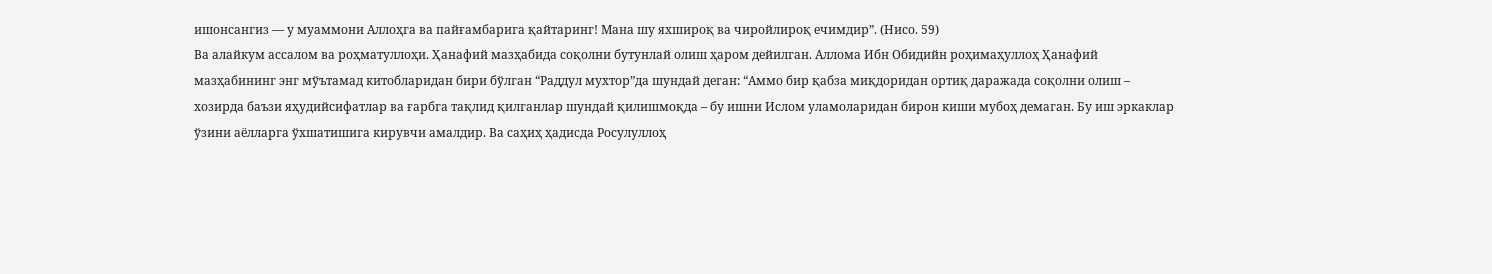ишонсангиз — у муаммони Аллоҳга ва пайғамбарига қайтаринг! Мана шу яхшироқ ва чиройлироқ ечимдир”. (Нисо. 59)
Ва алайкум ассалом ва роҳматуллоҳи. Ҳанафий мазҳабида соқолни бутунлай олиш ҳаром дейилган. Аллома Ибн Обидийн роҳимаҳуллоҳ Ҳанафий мазҳабининг энг мўътамад китобларидан бири бўлган “Раддул мухтор”да шундай деган: “Аммо бир қабза миқдоридан ортиқ даражада соқолни олиш – хозирда баъзи яҳудийсифатлар ва ғарбга тақлид қилганлар шундай қилишмоқда – бу ишни Ислом уламоларидан бирон киши мубоҳ демаган. Бу иш эркаклар ўзини аёлларга ўхшатишига кирувчи амалдир. Ва саҳиҳ ҳадисда Росулуллоҳ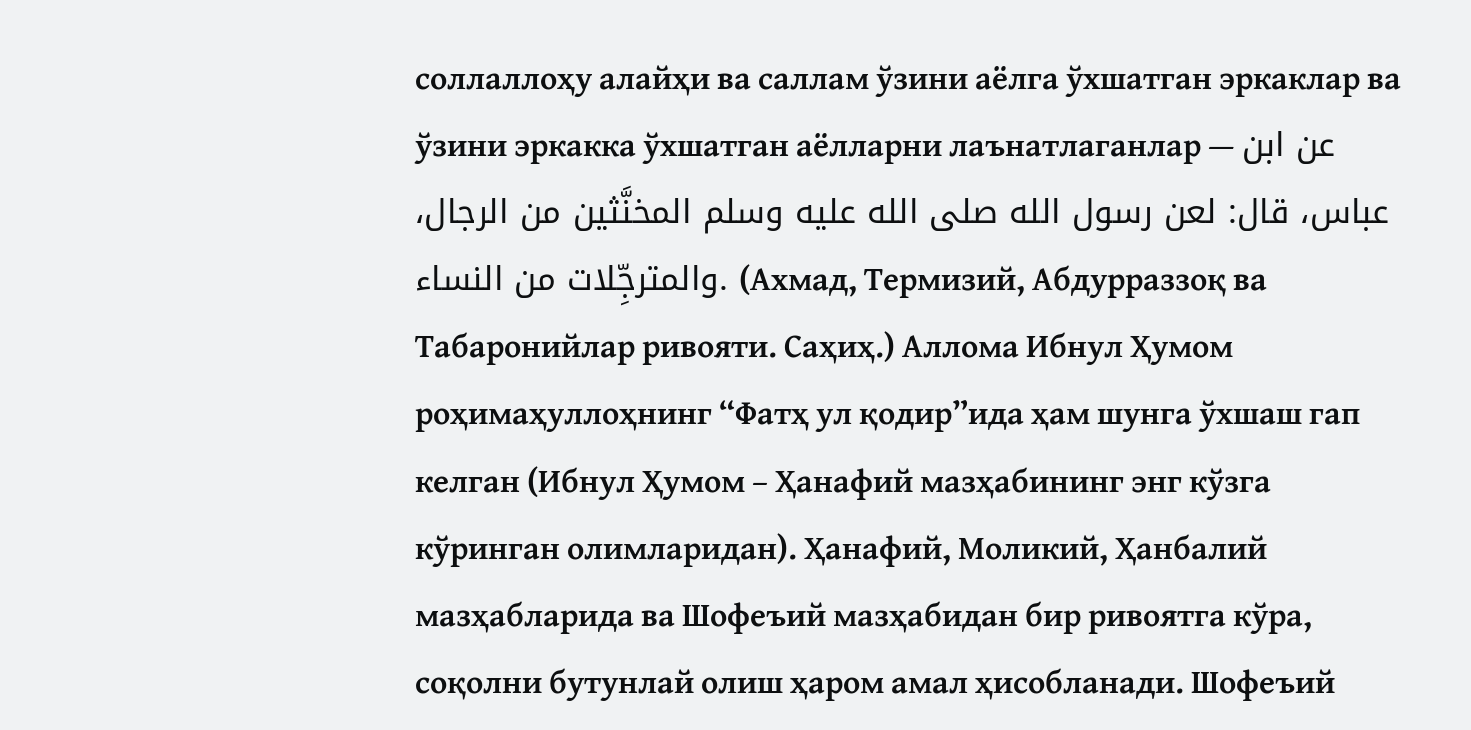соллаллоҳу алайҳи ва саллам ўзини аёлга ўхшатган эркаклар ва ўзини эркакка ўхшатган аёлларни лаънатлаганлар — عن ابن عباس، قال: لعن رسول الله صلى الله عليه وسلم المخنَّثين من الرجال، والمترجِّلات من النساء. (Ахмад, Термизий, Абдурраззоқ ва Табаронийлар ривояти. Саҳиҳ.) Аллома Ибнул Ҳумом роҳимаҳуллоҳнинг “Фатҳ ул қодир”ида ҳам шунга ўхшаш гап келган (Ибнул Ҳумом – Ҳанафий мазҳабининг энг кўзга кўринган олимларидан). Ҳанафий, Моликий, Ҳанбалий мазҳабларида ва Шофеъий мазҳабидан бир ривоятга кўра, соқолни бутунлай олиш ҳаром амал ҳисобланади. Шофеъий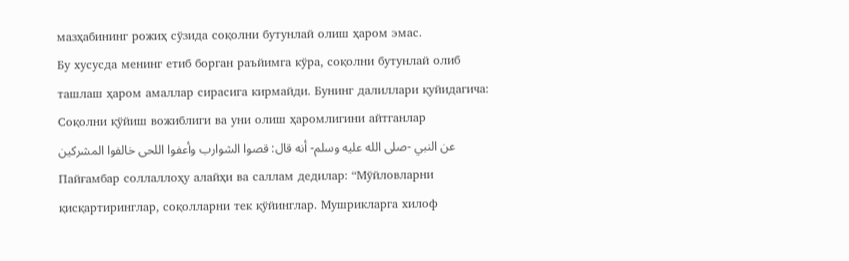мазҳабининг рожиҳ сўзида соқолни бутунлай олиш ҳаром эмас.
Бу хусусда менинг етиб борган раъйимга кўра, соқолни бутунлай олиб ташлаш ҳаром амаллар сирасига кирмайди. Бунинг далиллари қуйидагича:
Соқолни қўйиш вожиблиги ва уни олиш ҳаромлигини айтганлар
عن النبي -صلى الله عليه وسلم- أنه قال: قصوا الشوارب وأعفوا اللحى خالفوا المشركين Пайғамбар соллаллоҳу алайҳи ва саллам дедилар: “Мўйловларни қисқартиринглар, соқолларни тек қўйинглар. Мушрикларга хилоф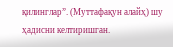қилинглар”. (Муттафақун алайҳ) шу ҳадисни келтиришган.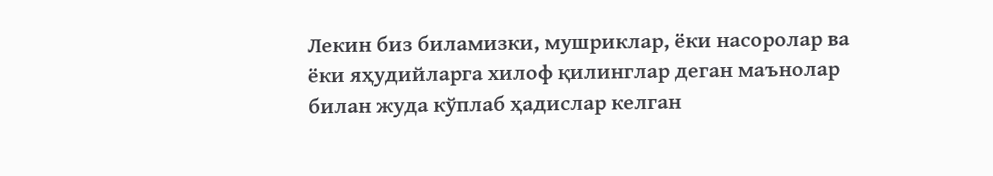Лекин биз биламизки, мушриклар, ёки насоролар ва ёки яҳудийларга хилоф қилинглар деган маънолар билан жуда кўплаб ҳадислар келган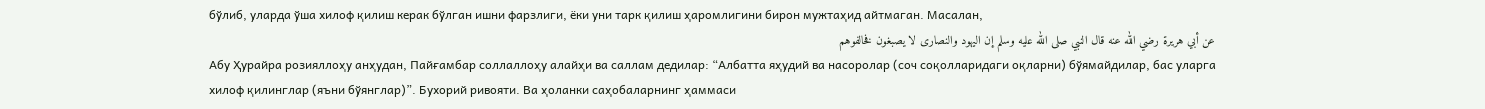бўлиб, уларда ўша хилоф қилиш керак бўлган ишни фарзлиги, ёки уни тарк қилиш ҳаромлигини бирон мужтаҳид айтмаган. Масалан,
عن أبي هريرة رضي الله عنه قال النبي صلى الله عليه وسلم إن اليهود والنصارى لا يصبغون فخالفوهم
Абу Ҳурайра розияллоҳу анҳудан, Пайғамбар соллаллоҳу алайҳи ва саллам дедилар: “Албатта яҳудий ва насоролар (соч соқолларидаги оқларни) бўямайдилар, бас уларга хилоф қилинглар (яъни бўянглар)”. Бухорий ривояти. Ва ҳоланки саҳобаларнинг ҳаммаси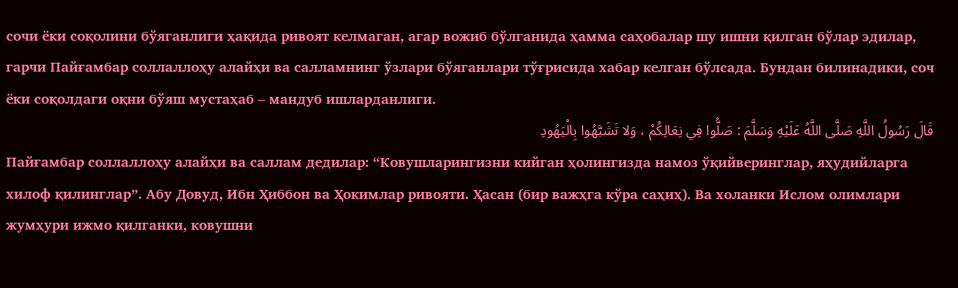сочи ёки соқолини бўяганлиги ҳақида ривоят келмаган, агар вожиб бўлганида ҳамма саҳобалар шу ишни қилган бўлар эдилар, гарчи Пайғамбар соллаллоҳу алайҳи ва салламнинг ўзлари бўяганлари тўғрисида хабар келган бўлсада. Бундан билинадики, соч ёки соқолдаги оқни бўяш мустаҳаб – мандуб ишларданлиги.
قَالَ رَسُولُ اللَّهِ صَلَّى اللَّهُ عَلَيْهِ وَسَلَّمَ : صَلُّوا فِي نِعَالِكُمْ ، وَلا تَشَبَّهُوا بِالْيَهُودِ
Пайғамбар соллаллоҳу алайҳи ва саллам дедилар: “Ковушларингизни кийган ҳолингизда намоз ўқийверинглар, яҳудийларга хилоф қилинглар”. Абу Довуд, Ибн Ҳиббон ва Ҳокимлар ривояти. Ҳасан (бир важҳга кўра саҳиҳ). Ва холанки Ислом олимлари жумҳури ижмо қилганки, ковушни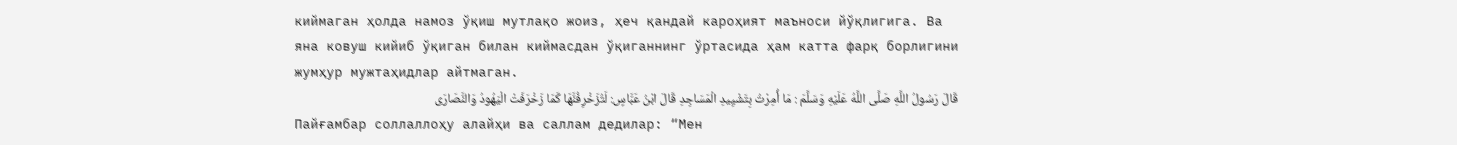киймаган ҳолда намоз ўқиш мутлақо жоиз, ҳеч қандай кароҳият маъноси йўқлигига. Ва яна ковуш кийиб ўқиган билан киймасдан ўқиганнинг ўртасида ҳам катта фарқ борлигини жумҳур мужтаҳидлар айтмаган.
قَالَ رَسُولُ اللَّهِ صَلَّى اللَّهُ عَلَيْهِ وَسَلَّمَ : مَا أُمِرْتُ بِتَشْيِيدِ الْمَسَاجِدِ قَالَ ابْنُ عَبَّاسٍ: لَتُزَخْرِفُنَّهَا كَمَا زَخْرَفَتْ الْيَهُودُ وَالنَّصَارَى
Пайғамбар соллаллоҳу алайҳи ва саллам дедилар: “Мен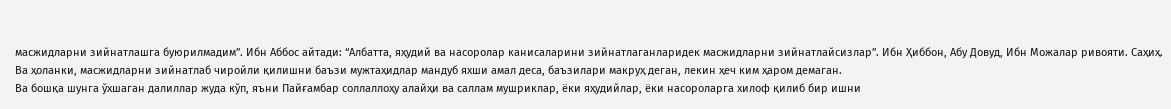масжидларни зийнатлашга буюрилмадим”. Ибн Аббос айтади: “Албатта, яҳудий ва насоролар канисаларини зийнатлаганларидек масжидларни зийнатлайсизлар”. Ибн Ҳиббон, Абу Довуд, Ибн Можалар ривояти. Саҳиҳ. Ва ҳоланки, масжидларни зийнатлаб чиройли қилишни баъзи мужтаҳидлар мандуб яхши амал деса, баъзилари макруҳ деган, лекин ҳеч ким ҳаром демаган.
Ва бошқа шунга ўхшаган далиллар жуда кўп, яъни Пайғамбар соллаллоҳу алайҳи ва саллам мушриклар, ёки яҳудийлар, ёки насороларга хилоф қилиб бир ишни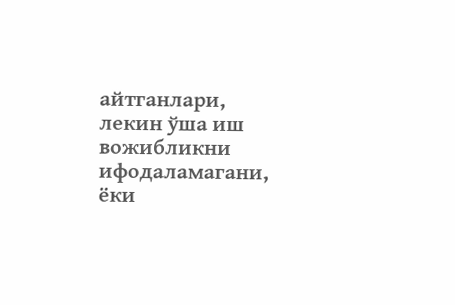айтганлари, лекин ўша иш вожибликни ифодаламагани, ёки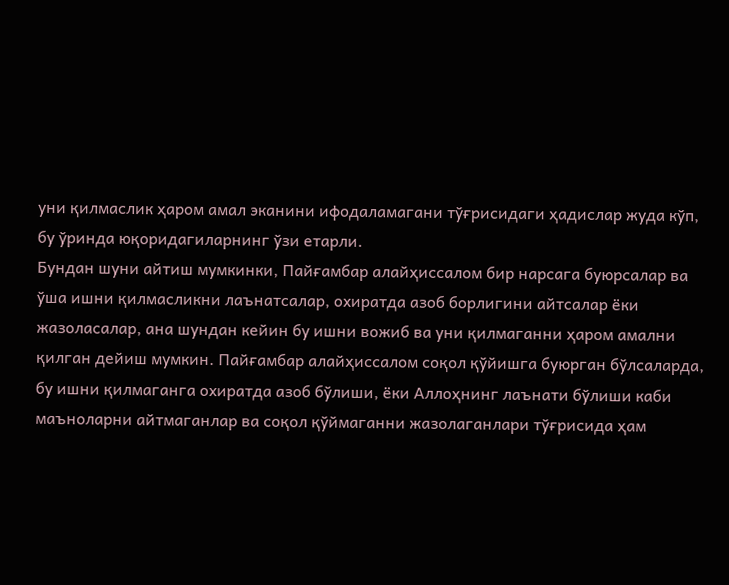уни қилмаслик ҳаром амал эканини ифодаламагани тўғрисидаги ҳадислар жуда кўп, бу ўринда юқоридагиларнинг ўзи етарли.
Бундан шуни айтиш мумкинки, Пайғамбар алайҳиссалом бир нарсага буюрсалар ва ўша ишни қилмасликни лаънатсалар, охиратда азоб борлигини айтсалар ёки жазоласалар, ана шундан кейин бу ишни вожиб ва уни қилмаганни ҳаром амални қилган дейиш мумкин. Пайғамбар алайҳиссалом соқол қўйишга буюрган бўлсаларда, бу ишни қилмаганга охиратда азоб бўлиши, ёки Аллоҳнинг лаънати бўлиши каби маъноларни айтмаганлар ва соқол қўймаганни жазолаганлари тўғрисида ҳам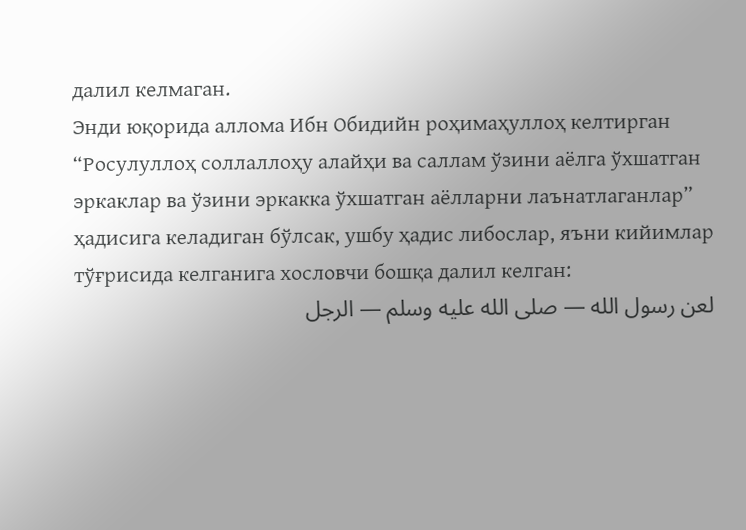далил келмаган.
Энди юқорида аллома Ибн Обидийн роҳимаҳуллоҳ келтирган “Росулуллоҳ соллаллоҳу алайҳи ва саллам ўзини аёлга ўхшатган эркаклар ва ўзини эркакка ўхшатган аёлларни лаънатлаганлар” ҳадисига келадиган бўлсак, ушбу ҳадис либослар, яъни кийимлар тўғрисида келганига хословчи бошқа далил келган:
لعن رسول الله — صلى الله عليه وسلم — الرجل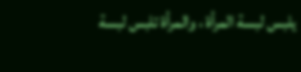يلبس لبسة المرأة ، والمرأة تلبس لبسة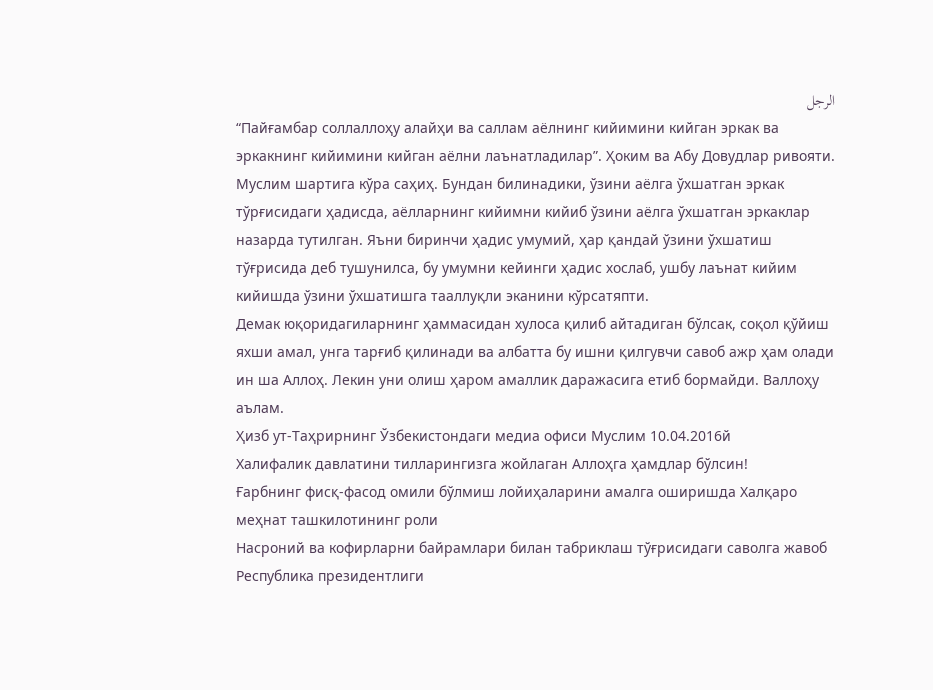الرجل
“Пайғамбар соллаллоҳу алайҳи ва саллам аёлнинг кийимини кийган эркак ва эркакнинг кийимини кийган аёлни лаънатладилар”. Ҳоким ва Абу Довудлар ривояти. Муслим шартига кўра саҳиҳ. Бундан билинадики, ўзини аёлга ўхшатган эркак тўрғисидаги ҳадисда, аёлларнинг кийимни кийиб ўзини аёлга ўхшатган эркаклар назарда тутилган. Яъни биринчи ҳадис умумий, ҳар қандай ўзини ўхшатиш тўғрисида деб тушунилса, бу умумни кейинги ҳадис хослаб, ушбу лаънат кийим кийишда ўзини ўхшатишга тааллуқли эканини кўрсатяпти.
Демак юқоридагиларнинг ҳаммасидан хулоса қилиб айтадиган бўлсак, соқол қўйиш яхши амал, унга тарғиб қилинади ва албатта бу ишни қилгувчи савоб ажр ҳам олади ин ша Аллоҳ. Лекин уни олиш ҳаром амаллик даражасига етиб бормайди. Валлоҳу аълам.
Ҳизб ут-Таҳрирнинг Ўзбекистондаги медиа офиси Муслим 10.04.2016й
Халифалик давлатини тилларингизга жойлаган Аллоҳга ҳамдлар бўлсин!
Ғарбнинг фисқ-фасод омили бўлмиш лойиҳаларини амалга оширишда Халқаро меҳнат ташкилотининг роли
Насроний ва кофирларни байрамлари билан табриклаш тўғрисидаги саволга жавоб
Республика президентлиги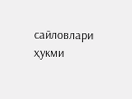сайловлари ҳукми